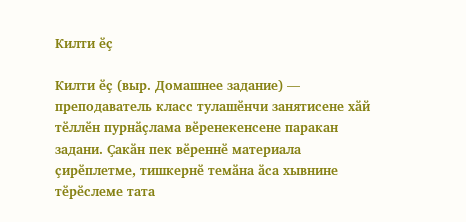Килти ӗҫ

Килти ӗҫ (выр. Домашнее задание) — преподаватель класс тулашӗнчи занятисене хӑй тӗллӗн пурнӑҫлама вӗренекенсене паракан задани. Ҫакӑн пек вӗреннӗ материала ҫирӗплетме, тишкернӗ темӑна ӑса хывнине тӗрӗслеме тата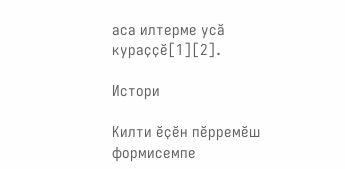аса илтерме усӑ кураҫҫӗ[1][2].

Истори

Килти ӗҫӗн пӗрремӗш формисемпе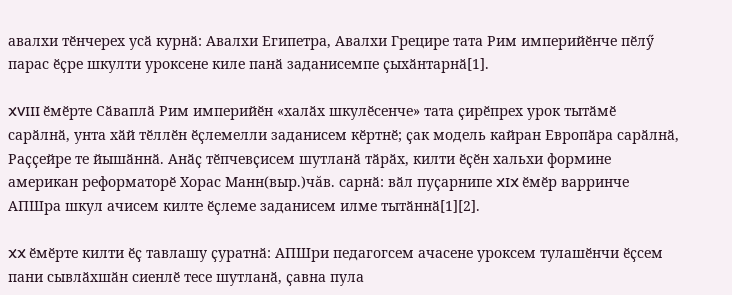авалхи тӗнчерех усӑ курнӑ: Авалхи Египетра, Авалхи Грецире тата Рим империйӗнче пӗлӳ парас ӗҫре шкулти уроксене киле панӑ заданисемпе ҫыхӑнтарнӑ[1].

XVIII ӗмӗрте Сӑваплӑ Рим империйӗн «халӑх шкулӗсенче» тата ҫирӗпрех урок тытӑмӗ сарӑлнӑ, унта хӑй тӗллӗн ӗҫлемелли заданисем кӗртнӗ; ҫак модель кайран Европӑра сарӑлнӑ, Раҫҫейре те йышӑннӑ. Анӑҫ тӗпчевҫисем шутланӑ тӑрӑх, килти ӗҫӗн хальхи формине американ реформаторӗ Хорас Манн(выр.)чăв. сарнӑ: вӑл пуҫарнипе XIX ӗмӗр варринче АПШра шкул ачисем килте ӗҫлеме заданисем илме тытӑннӑ[1][2].

XX ӗмӗрте килти ӗҫ тавлашу ҫуратнӑ: АПШри педагогсем ачасене уроксем тулашӗнчи ӗҫсем пани сывлӑхшӑн сиенлӗ тесе шутланӑ, ҫавна пула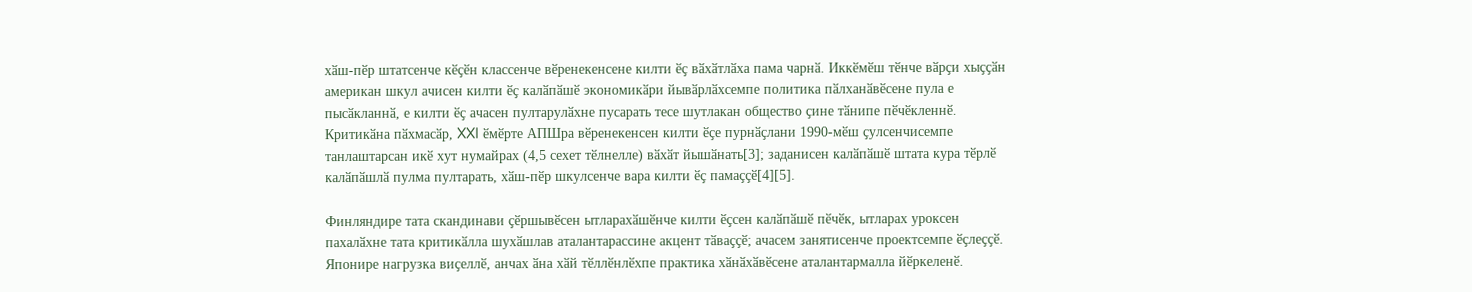хӑш-пӗр штатсенче кӗҫӗн классенче вӗренекенсене килти ӗҫ вӑхӑтлӑха пама чарнӑ. Иккӗмӗш тӗнче вӑрҫи хыҫҫӑн американ шкул ачисен килти ӗҫ калӑпӑшӗ экономикӑри йывӑрлӑхсемпе политика пӑлханӑвӗсене пула е пысӑкланнӑ, е килти ӗҫ ачасен пултарулӑхне пусарать тесе шутлакан общество ҫине тӑнипе пӗчӗкленнӗ. Критикӑна пӑхмасӑр, XXI ӗмӗрте АПШра вӗренекенсен килти ӗҫе пурнӑҫлани 1990-мӗш ҫулсенчисемпе танлаштарсан икӗ хут нумайрах (4,5 сехет тӗлнелле) вӑхӑт йышӑнать[3]; заданисен калӑпӑшӗ штата кура тӗрлӗ калӑпӑшлӑ пулма пултарать, хӑш-пӗр шкулсенче вара килти ӗҫ памаҫҫӗ[4][5].

Финляндире тата скандинави ҫӗршывӗсен ытларахӑшӗнче килти ӗҫсен калӑпӑшӗ пӗчӗк, ытларах уроксен пахалӑхне тата критикӑлла шухӑшлав аталантарассине акцент тӑваҫҫӗ; ачасем занятисенче проектсемпе ӗҫлеҫҫӗ. Японире нагрузка виҫеллӗ, анчах ӑна хӑй тӗллӗнлӗхпе практика хӑнӑхӑвӗсене аталантармалла йӗркеленӗ.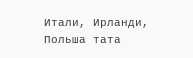Итали, Ирланди, Польша тата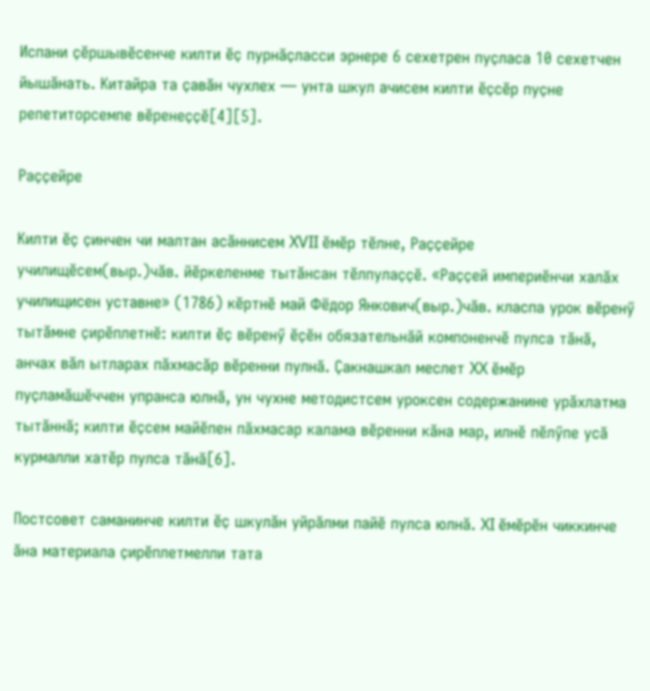Испани ҫӗршывӗсенче килти ӗҫ пурнӑҫласси эрнере 6 сехетрен пуҫласа 10 сехетчен йышӑнать. Китайра та ҫавӑн чухлех — унта шкул ачисем килти ӗҫсӗр пуҫне репетиторсемпе вӗренеҫҫӗ[4][5].

Раҫҫейре

Килти ӗҫ ҫинчен чи малтан асӑннисем XVII ӗмӗр тӗлне, Раҫҫейре училищӗсем(выр.)чăв. йӗркеленме тытӑнсан тӗлпулаҫҫӗ. «Раҫҫей империӗнчи халӑх училищисен уставне» (1786) кӗртнӗ май Фёдор Янкович(выр.)чăв. класпа урок вӗренӳ тытӑмне ҫирӗплетнӗ: килти ӗҫ вӗренӳ ӗҫӗн обязательнӑй компоненчӗ пулса тӑнӑ, анчах вӑл ытларах пӑхмасӑр вӗренни пулнӑ. Ҫакнашкал меслет XX ӗмӗр пуҫламӑшӗччен упранса юлнӑ, ун чухне методистсем уроксен содержанине урӑхлатма тытӑннӑ; килти ӗҫсем майӗпен пӑхмасар калама вӗренни кӑна мар, илнӗ пӗлӳпе усӑ курмалли хатӗр пулса тӑнӑ[6].

Постсовет саманинче килти ӗҫ шкулӑн уйрӑлми пайӗ пулса юлнӑ. XI ӗмӗрӗн чиккинче ӑна материала ҫирӗплетмелли тата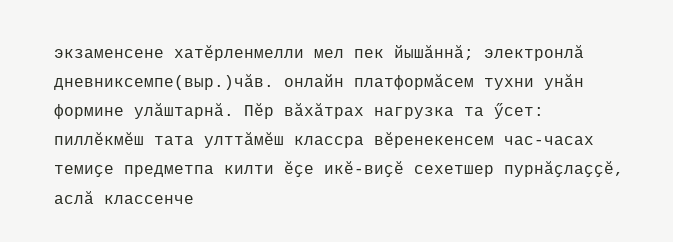экзаменсене хатӗрленмелли мел пек йышӑннӑ; электронлӑ дневниксемпе(выр.)чăв. онлайн платформӑсем тухни унӑн формине улӑштарнӑ. Пӗр вӑхӑтрах нагрузка та ӳсет: пиллӗкмӗш тата улттӑмӗш классра вӗренекенсем час-часах темиҫе предметпа килти ӗҫе икӗ-виҫӗ сехетшер пурнӑҫлаҫҫӗ, аслӑ классенче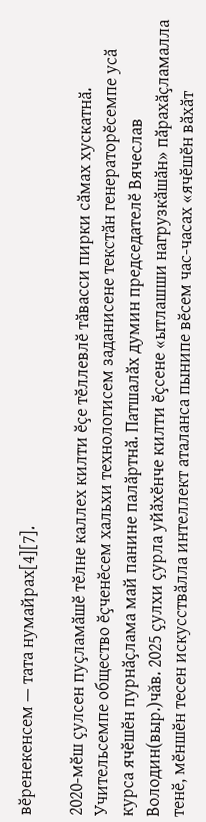вӗренекенсем — тата нумайрах[4][7].

2020-мӗш ҫулсен пуҫламӑшӗ тӗлне каллех килти ӗҫе тӗллевлӗ тӑвасси пирки сӑмах хускатнӑ. Учительсемпе общество ӗҫченӗсем хальхи технологисем заданисене текстӑн генераторӗсемпе усӑ курса ячӗшӗн пурнӑҫлама май панине палӑртнӑ. Патшалӑх думин председателӗ Вячеслав Володин(выр.)чăв. 2025 ҫулхи ҫурла уйӑхӗнче килти ӗҫсене «ытлашши нагрузкӑшӑн» пӑрахӑҫламалла тенӗ, мӗншӗн тесен искусствӑлла интеллект аталанса пынипе вӗсем час-часах «ячӗшӗн вӑхӑт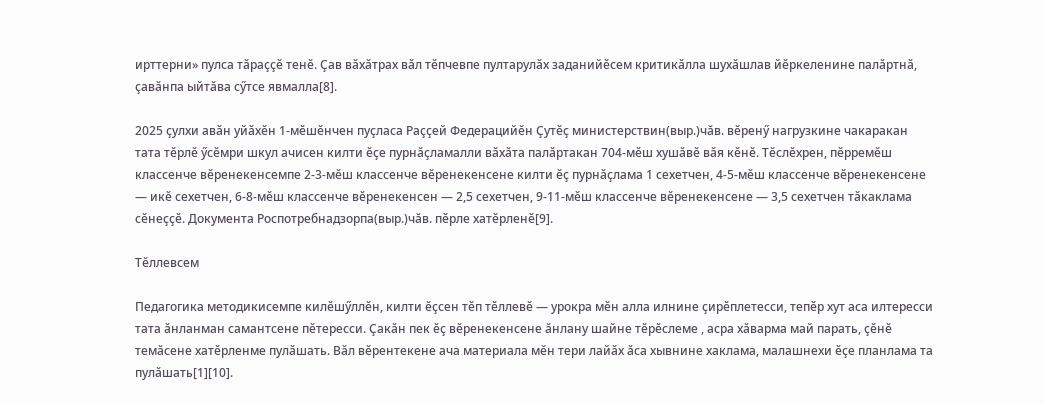ирттерни» пулса тӑраҫҫӗ тенӗ. Ҫав вӑхӑтрах вӑл тӗпчевпе пултарулӑх заданийӗсем критикӑлла шухӑшлав йӗркеленине палӑртнӑ, ҫавӑнпа ыйтӑва сӳтсе явмалла[8].

2025 ҫулхи авӑн уйӑхӗн 1-мӗшӗнчен пуҫласа Раҫҫей Федерацийӗн Ҫутӗҫ министерствин(выр.)чăв. вӗренӳ нагрузкине чакаракан тата тӗрлӗ ӳсӗмри шкул ачисен килти ӗҫе пурнӑҫламалли вӑхӑта палӑртакан 704-мӗш хушӑвӗ вӑя кӗнӗ. Тӗслӗхрен, пӗрремӗш классенче вӗренекенсемпе 2-3-мӗш классенче вӗренекенсене килти ӗҫ пурнӑҫлама 1 сехетчен, 4-5-мӗш классенче вӗренекенсене — икӗ сехетчен, 6-8-мӗш классенче вӗренекенсен — 2,5 сехетчен, 9-11-мӗш классенче вӗренекенсене — 3,5 сехетчен тӑкаклама сӗнеҫҫӗ. Документа Роспотребнадзорпа(выр.)чăв. пӗрле хатӗрленӗ[9].

Тӗллевсем

Педагогика методикисемпе килӗшӳллӗн, килти ӗҫсен тӗп тӗллевӗ — урокра мӗн алла илнине ҫирӗплетесси, тепӗр хут аса илтересси тата ӑнланман самантсене пӗтересси. Ҫакӑн пек ӗҫ вӗренекенсене ӑнлану шайне тӗрӗслеме , асра хӑварма май парать, ҫӗнӗ темӑсене хатӗрленме пулӑшать. Вӑл вӗрентекене ача материала мӗн тери лайӑх ӑса хывнине хаклама, малашнехи ӗҫе планлама та пулӑшать[1][10].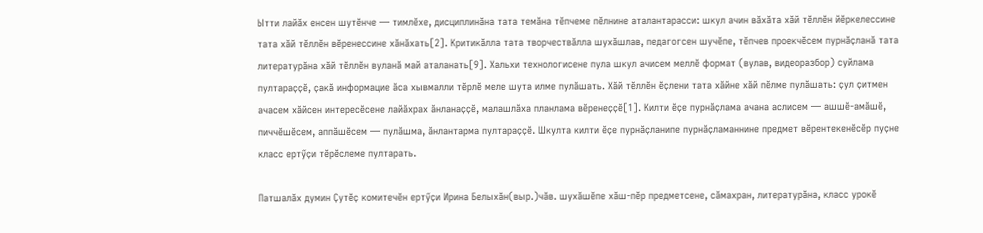Ытти лайӑх енсен шутӗнче — тимлӗхе, дисциплинӑна тата темӑна тӗпчеме пӗлнине аталантарасси: шкул ачин вӑхӑта хӑй тӗллӗн йӗркелессине тата хӑй тӗллӗн вӗренессине хӑнӑхать[2]. Критикӑлла тата творчествӑлла шухӑшлав, педагогсен шучӗпе, тӗпчев проекчӗсем пурнӑҫланӑ тата литературӑна хӑй тӗллӗн вуланӑ май аталанать[9]. Хальхи технологисене пула шкул ачисем меллӗ формат (вулав, видеоразбор) суйлама пултараҫҫӗ, ҫакӑ информацие ӑса хывмалли тӗрлӗ меле шута илме пулӑшать. Хӑй тӗллӗн ӗҫлени тата хӑйне хӑй пӗлме пулӑшать: ҫул ҫитмен ачасем хӑйсен интересӗсене лайӑхрах ӑнланаҫҫӗ, малашлӑха планлама вӗренеҫҫӗ[1]. Килти ӗҫе пурнӑҫлама ачана аслисем — ашшӗ-амӑшӗ, пиччӗшӗсем, аппӑшӗсем — пулӑшма, ӑнлантарма пултараҫҫӗ. Шкулта килти ӗҫе пурнӑҫланипе пурнӑҫламаннине предмет вӗрентекенӗсӗр пуҫне класс ертӳҫи тӗрӗслеме пултарать.

Патшалӑх думин Ҫутӗҫ комитечӗн ертӳҫи Ирина Белыхӑн(выр.)чăв. шухӑшӗпе хӑш-пӗр предметсене, сӑмахран, литературӑна, класс урокӗ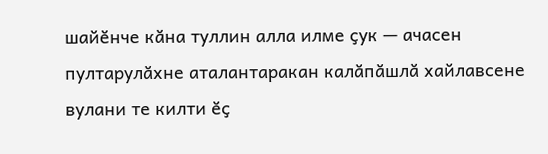шайӗнче кӑна туллин алла илме ҫук — ачасен пултарулӑхне аталантаракан калӑпӑшлӑ хайлавсене вулани те килти ӗҫ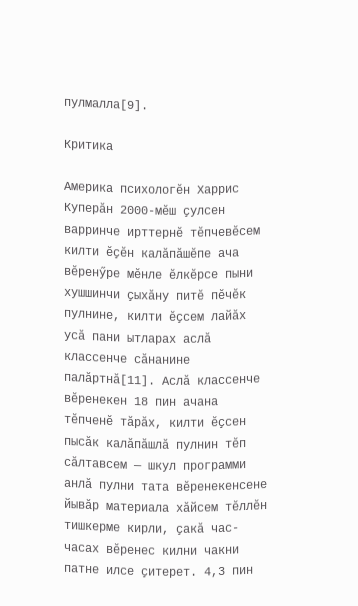пулмалла[9].

Критика

Америка психологӗн Харрис Куперӑн 2000-мӗш ҫулсен варринче ирттернӗ тӗпчевӗсем килти ӗҫӗн калӑпӑшӗпе ача вӗренӳре мӗнле ӗлкӗрсе пыни хушшинчи ҫыхӑну питӗ пӗчӗк пулнине, килти ӗҫсем лайӑх усӑ пани ытларах аслӑ классенче сӑнанине палӑртнӑ[11]. Аслӑ классенче вӗренекен 18 пин ачана тӗпченӗ тӑрӑх, килти ӗҫсен пысӑк калӑпӑшлӑ пулнин тӗп сӑлтавсем — шкул программи анлӑ пулни тата вӗренекенсене йывӑр материала хӑйсем тӗллӗн тишкерме кирли, ҫакӑ час-часах вӗренес килни чакни патне илсе ҫитерет. 4,3 пин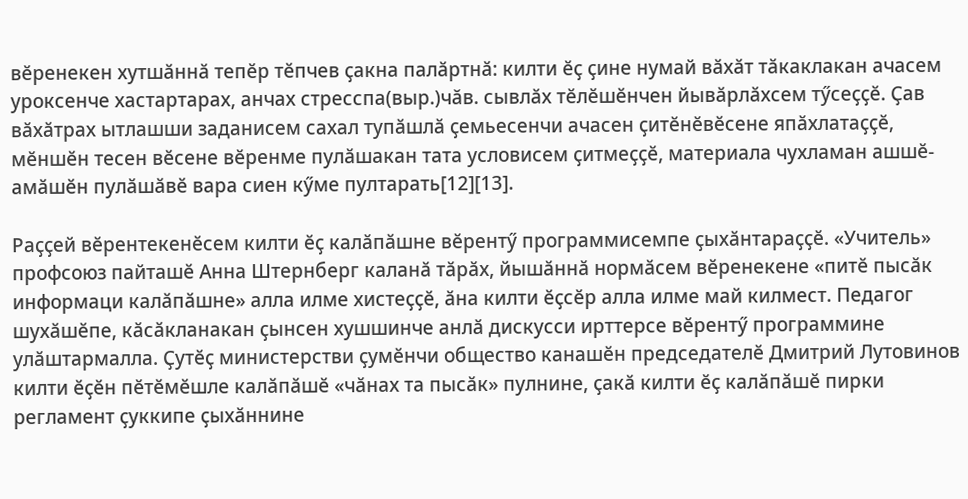вӗренекен хутшӑннӑ тепӗр тӗпчев ҫакна палӑртнӑ: килти ӗҫ ҫине нумай вӑхӑт тӑкаклакан ачасем уроксенче хастартарах, анчах стресспа(выр.)чăв. сывлӑх тӗлӗшӗнчен йывӑрлӑхсем тӳсеҫҫӗ. Ҫав вӑхӑтрах ытлашши заданисем сахал тупӑшлӑ ҫемьесенчи ачасен ҫитӗнӗвӗсене япӑхлатаҫҫӗ, мӗншӗн тесен вӗсене вӗренме пулӑшакан тата условисем ҫитмеҫҫӗ, материала чухламан ашшӗ-амӑшӗн пулӑшӑвӗ вара сиен кӳме пултарать[12][13].

Раҫҫей вӗрентекенӗсем килти ӗҫ калӑпӑшне вӗрентӳ программисемпе ҫыхӑнтараҫҫӗ. «Учитель» профсоюз пайташӗ Анна Штернберг каланӑ тӑрӑх, йышӑннӑ нормӑсем вӗренекене «питӗ пысӑк информаци калӑпӑшне» алла илме хистеҫҫӗ, ӑна килти ӗҫсӗр алла илме май килмест. Педагог шухӑшӗпе, кӑсӑкланакан ҫынсен хушшинче анлӑ дискусси ирттерсе вӗрентӳ программине улӑштармалла. Ҫутӗҫ министерстви ҫумӗнчи общество канашӗн председателӗ Дмитрий Лутовинов килти ӗҫӗн пӗтӗмӗшле калӑпӑшӗ «чӑнах та пысӑк» пулнине, ҫакӑ килти ӗҫ калӑпӑшӗ пирки регламент ҫуккипе ҫыхӑннине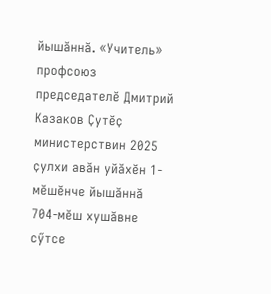йышӑннӑ. «Учитель» профсоюз председателӗ Дмитрий Казаков Ҫутӗҫ министерствин 2025 ҫулхи авӑн уйӑхӗн 1-мӗшӗнче йышӑннӑ 704-мӗш хушӑвне сӳтсе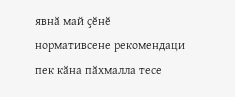явнӑ май ҫӗнӗ нормативсене рекомендаци пек кӑна пӑхмалла тесе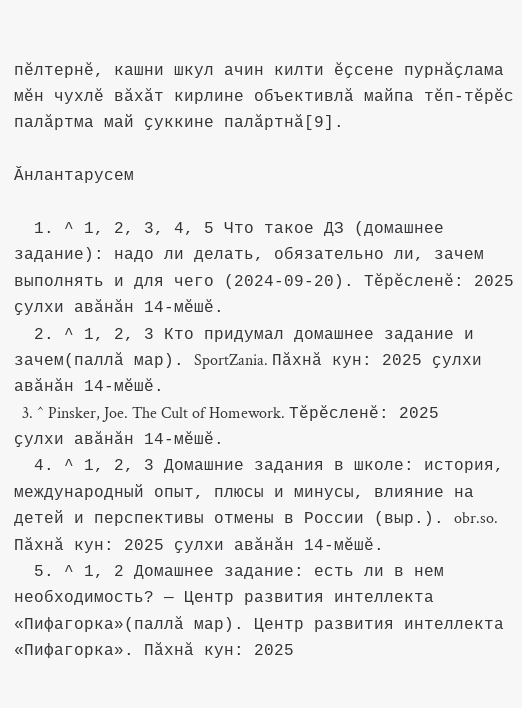пӗлтернӗ, кашни шкул ачин килти ӗҫсене пурнӑҫлама мӗн чухлӗ вӑхӑт кирлине объективлӑ майпа тӗп-тӗрӗс палӑртма май ҫуккине палӑртнӑ[9].

Ӑнлантарусем

  1. ^ 1, 2, 3, 4, 5 Что такое ДЗ (домашнее задание): надо ли делать, обязательно ли, зачем выполнять и для чего (2024-09-20). Тӗрӗсленӗ: 2025 ҫулхи авӑнӑн 14-мӗшӗ.
  2. ^ 1, 2, 3 Кто придумал домашнее задание и зачем(паллӑ мар). SportZania. Пӑхнӑ кун: 2025 ҫулхи авӑнӑн 14-мӗшӗ.
  3. ^ Pinsker, Joe. The Cult of Homework. Тӗрӗсленӗ: 2025 ҫулхи авӑнӑн 14-мӗшӗ.
  4. ^ 1, 2, 3 Домашние задания в школе: история, международный опыт, плюсы и минусы, влияние на детей и перспективы отмены в России (выр.). obr.so. Пӑхнӑ кун: 2025 ҫулхи авӑнӑн 14-мӗшӗ.
  5. ^ 1, 2 Домашнее задание: есть ли в нем необходимость? — Центр развития интеллекта «Пифагорка»(паллӑ мар). Центр развития интеллекта «Пифагорка». Пӑхнӑ кун: 2025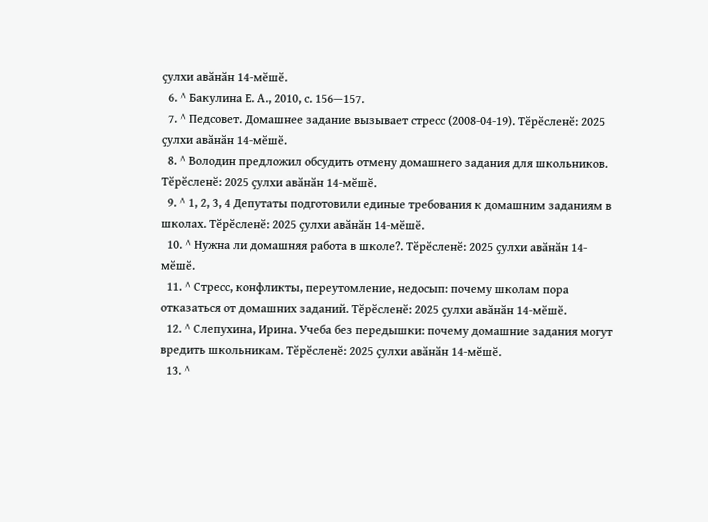ҫулхи авӑнӑн 14-мӗшӗ.
  6. ^ Бакулина Е. А., 2010, с. 156—157.
  7. ^ Педсовет. Домашнее задание вызывает стресс (2008-04-19). Тӗрӗсленӗ: 2025 ҫулхи авӑнӑн 14-мӗшӗ.
  8. ^ Володин предложил обсудить отмену домашнего задания для школьников. Тӗрӗсленӗ: 2025 ҫулхи авӑнӑн 14-мӗшӗ.
  9. ^ 1, 2, 3, 4 Депутаты подготовили единые требования к домашним заданиям в школах. Тӗрӗсленӗ: 2025 ҫулхи авӑнӑн 14-мӗшӗ.
  10. ^ Нужна ли домашняя работа в школе?. Тӗрӗсленӗ: 2025 ҫулхи авӑнӑн 14-мӗшӗ.
  11. ^ Стресс, конфликты, переутомление, недосып: почему школам пора отказаться от домашних заданий. Тӗрӗсленӗ: 2025 ҫулхи авӑнӑн 14-мӗшӗ.
  12. ^ Слепухина, Ирина. Учеба без передышки: почему домашние задания могут вредить школьникам. Тӗрӗсленӗ: 2025 ҫулхи авӑнӑн 14-мӗшӗ.
  13. ^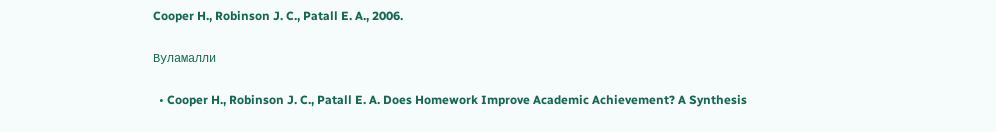Cooper H., Robinson J. C., Patall E. A., 2006.

Вуламалли

  • Cooper H., Robinson J. C., Patall E. A. Does Homework Improve Academic Achievement? A Synthesis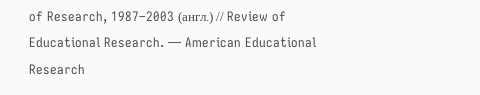of Research, 1987–2003 (англ.) // Review of Educational Research. — American Educational Research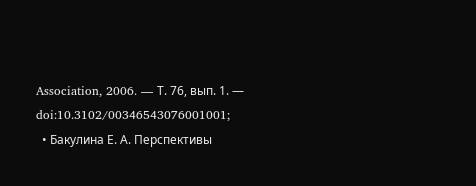Association, 2006. — Т. 76, вып. 1. — doi:10.3102/00346543076001001;
  • Бакулина Е. А. Перспективы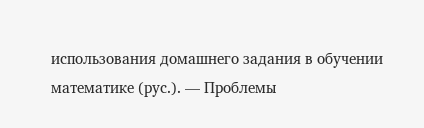использования домашнего задания в обучении математике (рус.). — Проблемы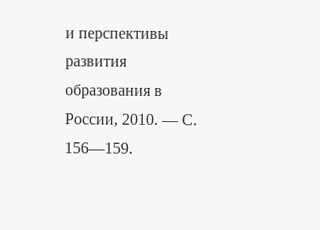и перспективы развития образования в России, 2010. — С. 156—159.